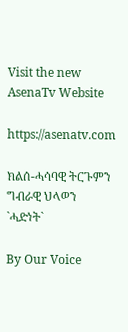Visit the new AsenaTv Website

https://asenatv.com

ክልሰ-ሓሳባዊ ትርጉምን ግብራዊ ህላወን `ሓድነት`

By Our Voice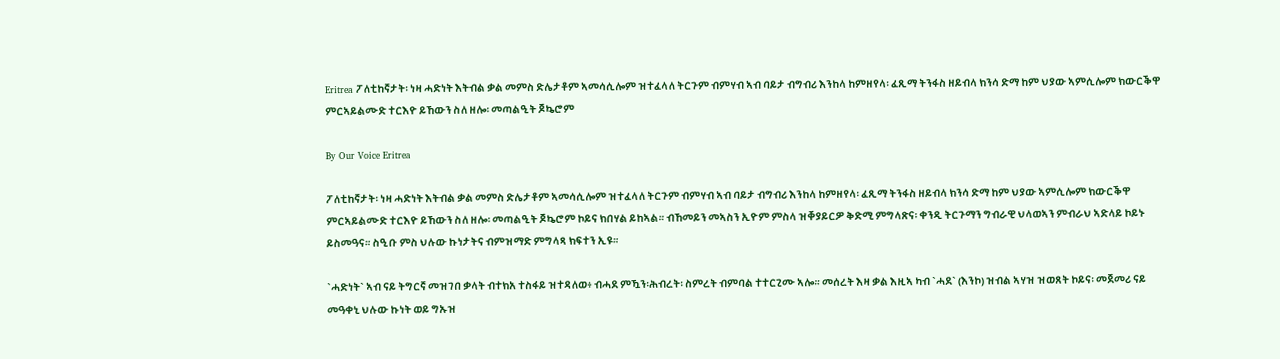Eritrea ፖለቲከኛታት፡ ነዛ ሓድነት እትብል ቃል መምስ ድሌታቶም ኣመሳሲሎም ዝተፈላለ ትርጉም ብምሃብ ኣብ ባይታ ብግብሪ እንከላ ከምዘየላ፡ ፈጺማ ትንፋስ ዘይብላ ክንሳ ድማ ከም ህያው ኣምሲሎም ክውርቕዋ ምርኣይልሙድ ተርእዮ ይኸውን ስለ ዘሎ፡ መጣልዒት ጆኴሮም

By Our Voice Eritrea

ፖለቲከኛታት፡ ነዛ ሓድነት እትብል ቃል መምስ ድሌታቶም ኣመሳሲሎም ዝተፈላለ ትርጉም ብምሃብ ኣብ ባይታ ብግብሪ እንከላ ከምዘየላ፡ ፈጺማ ትንፋስ ዘይብላ ክንሳ ድማ ከም ህያው ኣምሲሎም ክውርቕዋ ምርኣይልሙድ ተርእዮ ይኸውን ስለ ዘሎ፡ መጣልዒት ጆኴሮም ኮይና ክበሃል ይከኣል። ብኸመይን መኣስን ኢዮም ምስላ ዝቐያይርዎ ቅድሚ ምግላጽና፡ ቀንዲ ትርጉማን ግብራዊ ህላወኣን ምብራህ ኣድላይ ኮይኑ ይስመዓና። ስዒቡ ምስ ህሉው ኩነታትና ብምዝማድ ምግላጻ ክፍተን ኢዩ።

`ሓድነት` ኣብ ናይ ትግርኛ መዝገበ ቃላት ብተክአ ተስፋይ ዝተዳለወ፥ ብሓደ ምዃን፡ሕብረት፡ ስምረት ብምባል ተተርጊሙ ኣሎ። መሰረት እዛ ቃል እዚኣ ካብ `ሓደ` (እንኮ) ዝብል ኣሃዝ ዝወጸት ኮይና፡ መጀመሪ ናይ መዓቀኒ ህሉው ኩነት ወይ ግኡዝ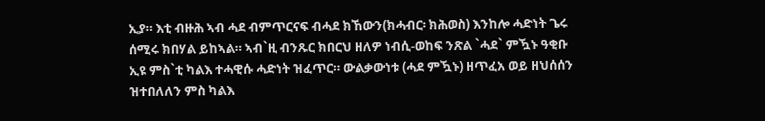ኢያ። እቲ ብዙሕ ኣብ ሓደ ብምጥርናፍ ብሓደ ክኸውን(ክሓብር፡ ክሕወስ) እንከሎ ሓድነት ጌሩ ሰሚሩ ክበሃል ይከኣል። ኣብ`ዚ ብንጹር ክበርህ ዘለዎ ነብሲ-ወከፍ ንጽል `ሓደ` ምዃኑ ዓቂቡ ኢዩ ምስ`ቲ ካልእ ተሓዊሱ ሓድነት ዝፈጥር። ውልቃውነቱ (ሓደ ምዃኑ) ዘጥፈአ ወይ ዘህሰሰን ዝተበለለን ምስ ካልእ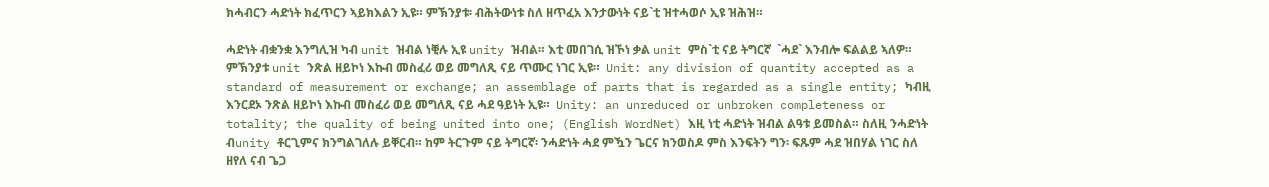ክሓብርን ሓድነት ክፈጥርን ኣይክእልን ኢዩ። ምኽንያቱ፡ ብሕትውነቱ ስለ ዘጥፈአ እንታውነት ናይ`ቲ ዝተሓወሶ ኢዩ ዝሕዝ።

ሓድነት ብቋንቋ እንግሊዝ ካብ unit ዝብል ነቒሉ ኢዩ unity ዝብል። እቲ መበገሲ ዝኾነ ቃል unit ምስ`ቲ ናይ ትግርኛ  `ሓደ` እንብሎ ፍልልይ ኣለዎ። ምኽንያቱ unit ንጽል ዘይኮነ እኩብ መስፈሪ ወይ መግለጺ ናይ ጥሙር ነገር ኢዩ።  Unit: any division of quantity accepted as a standard of measurement or exchange; an assemblage of parts that is regarded as a single entity; ካብዚ እንርደኦ ንጽል ዘይኮነ እኩብ መስፈሪ ወይ መግለጺ ናይ ሓደ ዓይነት ኢዩ።  Unity: an unreduced or unbroken completeness or totality; the quality of being united into one; (English WordNet) እዚ ነቲ ሓድነት ዝብል ልዓቱ ይመስል። ስለዚ ንሓድነት ብunity ቶርጊምና ክንግልገለሉ ይቐርብ። ከም ትርጉም ናይ ትግርኛ፡ ንሓድነት ሓደ ምዃን ጌርና ክንወስዶ ምስ እንፍትን ግን፡ ፍጹም ሓደ ዝበሃል ነገር ስለ ዘየለ ናብ ጌጋ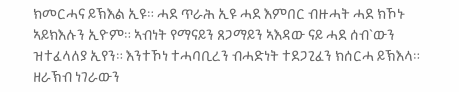ክመርሓና ይኽእል ኢዩ። ሓደ ጥራሕ ኢዩ ሓደ እምበር ብዙሓት ሓደ ክኾኑ ኣይክእሉን ኢዮም። ኣብነት የማናይን ጸጋማይን ኣእዳው ናይ ሓደ ሰብ`ውን ዝተፈላለያ ኢየን። እንተኾነ ተሓባቢረን ብሓድነት ተደጋጊፈን ክሰርሓ ይኽእላ። ዘራኽብ ነገራውን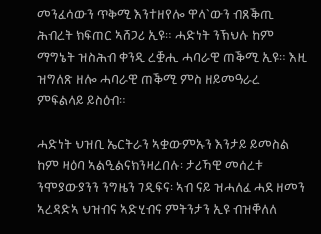መንፈሳውን ጥቅሚ እንተዘየሎ ዋላ`ውን ብጸቕጢ ሕብረት ክፍጠር ኣሸጋሪ ኢዩ። ሓድነት ንኽህሉ ከም ማግኔት ዝስሕብ ቀንዲ ረቛሒ ሓባራዊ ጠቕሚ ኢዩ። እዚ ዝግለጽ ዘሎ ሓባራዊ ጠቕሚ ምስ ዘይመዓራረ ምፍልላይ ይስዕብ።

ሓድነት ህዝቢ ኤርትራን ኣቋውምኡን እንታይ ይመስል ከም ዛዕባ ኣልዒልናክንዛረበሉ፡ ታሪኻዊ መሰረቱ ንሞያውያንን ንግዜን ገዲፍና፡ ኣብ ናይ ዝሓለፈ ሓደ ዘመን ኣረዳድኣ ህዝብና ኣድሂብና ምትንታን ኢዩ ብዝቐለለ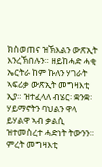ክስወጠና ዝኽእልን ውጽኢት እንረኽበሉን። ዘይከሓድ ሓቂ ኤርትራ ከም ኩለን ሃገራት ኣፍሪቃ ውጽኢት መግዛእቲ ኢያ። ዝተፈላለ ብሄር፡ ቋንቋ፡ ሃይማኖትን ባህልን ዋላ ይሃልዋ ኣብ ቃልሲ ዝተመስረተ ሓድነት ትውንን። ምረት መግዛእቲ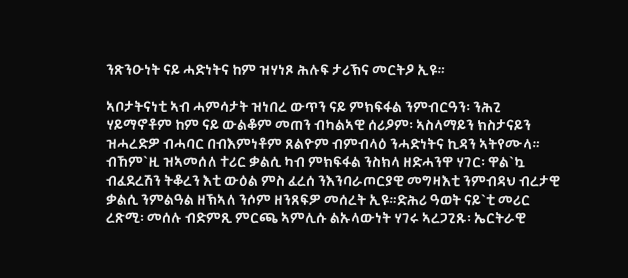ንጽንዑነት ናይ ሓድነትና ከም ዝሃነጾ ሕሉፍ ታሪኽና መርትዖ ኢዩ።

ኣቦታትናነቲ ኣብ ሓምሳታት ዝነበረ ውጥን ናይ ምክፍፋል ንምብርዓን፡ ንሕጊ ሃይማኖቶም ከም ናይ ውልቆም መጠን ብካልኣዊ ሰሪዖም፡ ኣስላማይን ክስታናይን ዝሓረድዎ ብሓባር በብእምነቶም ጸልዮም ብምብላዕ ንሓድነትና ኪዳን ኣትየሙላ። ብኸም`ዚ ዝኣመሰለ ተሪር ቃልሲ ካብ ምክፍፋል ንስክላ ዘድሓንዋ ሃገር፡ ዋል`ኳ ብፈደረሽን ትቆረን እቲ ውዕል ምስ ፈረሰ ንእንባራጦርያዊ መግዛእቲ ንምብዳህ ብረታዊ ቃልሲ ንምልዓል ዘኽኣለ ንሶም ዘንጸፍዎ መሰረት ኢዩ።ድሕሪ ዓወት ናይ`ቲ መሪር ረጽሚ፡ መሰሉ ብድምጺ ምርጫ ኣምሊሱ ልኡላውነት ሃገሩ ኣረጋጊጹ፡ ኤርትራዊ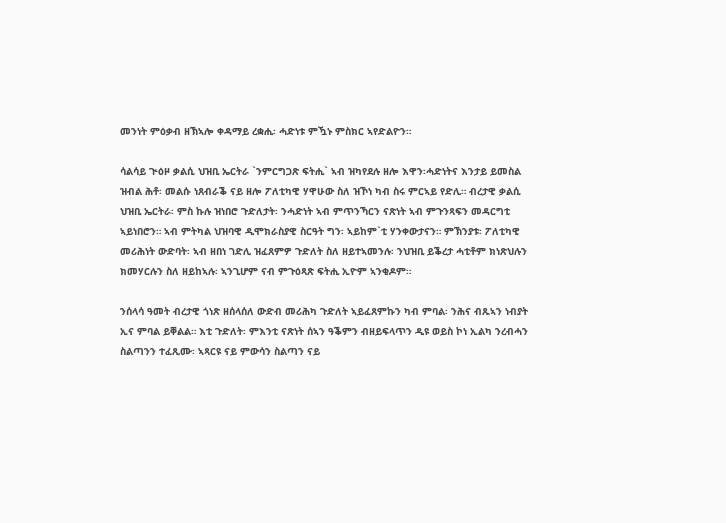መንነት ምዕቃብ ዘኽኣሎ ቀዳማይ ረቋሒ፡ ሓድነቱ ምዃኑ ምስክር ኣየድልዮን።

ሳልሳይ ጒዕዞ ቃልሲ ህዝቢ ኤርትራ `ንምርግጋጽ ፍትሒ` ኣብ ዝካየደሉ ዘሎ እዋን፡ሓድነትና እንታይ ይመስል ዝብል ሕቶ፡ መልሱ ነጸብራቕ ናይ ዘሎ ፖለቲካዊ ሃዋሁው ስለ ዝኾነ ካብ ስሩ ምርኣይ የድሊ። ብረታዊ ቃልሲ ህዝቢ ኤርትራ፡ ምስ ኩሉ ዝነበሮ ጉድለታት፡ ንሓድነት ኣብ ምጥንኻርን ናጽነት ኣብ ምጉንጻፍን መዳርግቲ ኣይነበሮን። ኣብ ምትካል ህዝባዊ ዲሞክራስያዊ ስርዓት ግን፡ ኣይከም`ቲ ሃንቀውታናን። ምኽንያቱ፡ ፖለቲካዊ መሪሕነት ውድባት፡ ኣብ ዘበነ ገድሊ ዝፈጸምዎ ጉድለት ስለ ዘይተኣመንሉ፡ ንህዝቢ ይቕረታ ሓቲቶም ክነጽህሉን ክመሃርሉን ስለ ዘይከኣሉ፡ ኣንጊሆም ናብ ምጉዕጻጽ ፍትሒ ኢዮም ኣንቂዶም።

ንሰላሳ ዓመት ብረታዊ ጎነጽ ዘሰላሰለ ውድብ መሪሕካ ጉድለት ኣይፈጸምኩን ካብ ምባል፡ ንሕና ብጹኣን ነብያት ኢና ምባል ይቐልል። እቲ ጉድለት፡ ምእንቲ ናጽነት ሰኣን ዓቕምን ብዘይፍላጥን ዲዩ ወይስ ኮነ ኢልካ ንረብሓን ስልጣንን ተፈጺሙ፡ ኣጻርዩ ናይ ምውሳን ስልጣን ናይ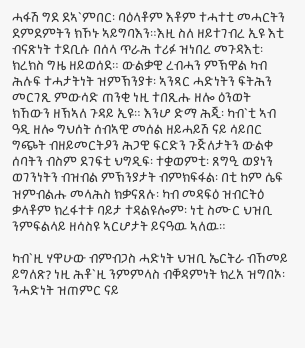ሓፋሽ ግደ ደኣ`ምበር፡ ባዕላቶም እቶም ተሓተቲ መሓርትን ደምደምትን ክኾኑ ኣይግባእን።እዚ ስለ ዘይተገብረ ኢዩ እቲ ብናጽነት ተደቢሱ በሰላ ጥራሕ ተሪፉ ዝነበረ መጉዳእቲ፡ ክረክስ ግዜ ዘይወሰደ። ውልቃዊ ረብሓን ምኽዋል ካብ ሕሉፍ ተሓታትነት ዝምኽንያቱ፡ ኣንጻር ሓድነትን ፍትሕን መርገጺ ምውሳድ ጠንቂ ነዚ ተበጺሑ ዘሎ ዕንወት ክኸውን ዘኽኣለ ጉዳይ ኢዩ። እንሆ ድማ ሕጂ፡ ካብ`ቲ ኣብ ዓዲ ዘሎ ግህሰት ሰብኣዊ መሰል ዘይሓይሽ ናይ ሳይበር ግጭት ብዘይመርትዖን ሕጋዊ ፍርድን ጉጅለታትን ውልቀ ሰባትን ብስም ደገፍቲ ህግዲፍ፡ ተቋወምቲ፡ ጸግዒ ወያነን ወገንነትን ብዝብል ምኽንያታት ብምክፍፋል፡ በቲ ከም ሴፍ ዝምብልሑ መላሕስ ክቃናጸሉ፡ ካብ መዳፍዕ ዝብርትዕ ቃላቶም ክረፋተቱ ባይታ ተዳልዩሎም፡ ነቲ ስሙር ህዝቢ ንምፍልላይ ዘሳስዩ ኣርሆታት ይናዓዉ ኣለዉ።

ካብ`ዚ ሃዋሁው ብምብጋስ ሓድነት ህዝቢ ኤርትራ ብኸመይ ይግለጽ? ነዚ ሕቶ`ዚ ንምምላስ ብቐዳምነት ክረአ ዝግበኦ፡ ንሓድነት ዝጠምር ናይ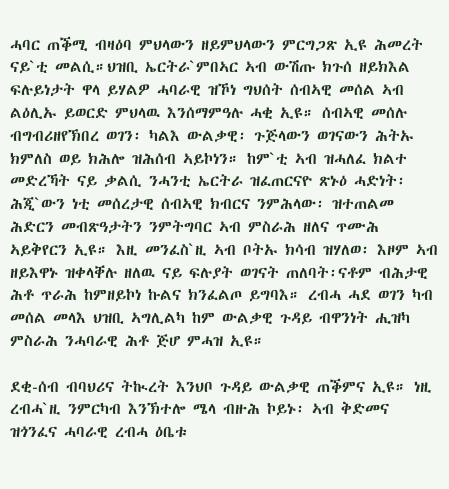ሓባር ጠቕሚ ብዛዕባ ምህላውን ዘይምህላውን ምርግጋጽ ኢዩ ሕመረት ናይ`ቲ መልሲ።ህዝቢ ኤርትራ`ምበኣር ኣብ ውሽጡ ክጉሰ ዘይክእል ፍሉይነታት ዋላ ይሃልዎ ሓባራዊ ዝኾነ ግህሰት ሰብኣዊ መሰል ኣብ ልዕሊኡ ይወርድ ምህላዉ እንሰማምዓሉ ሓቂ ኢዩ። ሰብኣዊ መሰሉ ብግብሪዘየኽበረ ወገን፡ ካልእ ውልቃዊ፡ ጉጅላውን ወገናውን ሕትኡ ክምለስ ወይ ክሕሎ ዝሕሰብ ኣይኮነን። ከም`ቲ ኣብ ዝሓለፈ ክልተ መድረኻት ናይ ቃልሲ ንሓንቲ ኤርትራ ዝፈጠርናዮ ጽኑዕ ሓድነት፡ ሕጂ`ውን ነቲ መሰረታዊ ሰብኣዊ ክብርና ንምሕላው፡ ዝተጠልመ ሕድርን መብጽዓታትን ንምትግባር ኣብ ምስራሕ ዘለና ጥሙሕ ኣይቅየርን ኢዩ። እዚ መንፈስ`ዚ ኣብ ቦትኡ ክሳብ ዝሃለወ፡ እዞም ኣብ ዘይእዋኑ ዝቀላቐሉ ዘለዉ ናይ ፍሉያት ወገናት ጠለባት፡ናቶም ብሕታዊ ሕቶ ጥራሕ ከምዘይኮነ ኩልና ክንፈልጦ ይግባእ። ረብሓ ሓደ ወገን ካብ መሰል መላእ ህዝቢ ኣግሊልካ ከም ውልቃዊ ጉዳይ ብዋንነት ሒዝካ ምስራሕ ንሓባራዊ ሕቶ ጅሆ ምሓዝ ኢዩ።

ደቂ-ሰብ ብባህሪና ትኲረት እንህቦ ጉዳይ ውልቃዊ ጠቕምና ኢዩ። ነዚ ረብሓ`ዚ ንምርካብ እንኽተሎ ሜላ ብዙሕ ኮይኑ፡ ኣብ ቅድመና ዝጎንፈና ሓባራዊ ረብሓ ዕቤቱ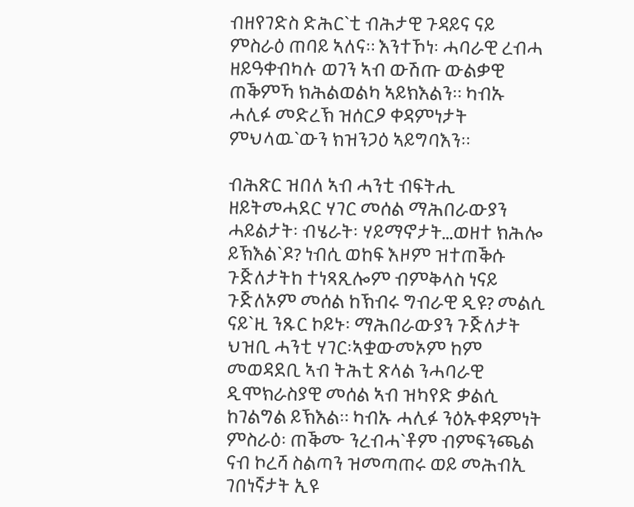ብዘየገድስ ድሕር`ቲ ብሕታዊ ጉዳይና ናይ ምስራዕ ጠባይ ኣለና። እንተኾነ፡ ሓባራዊ ረብሓ ዘይዓቀብካሉ ወገን ኣብ ውሽጡ ውልቃዊ ጠቕምኻ ክሕልወልካ ኣይክእልን። ካብኡ ሓሊፉ መድረኽ ዝሰርዖ ቀዳምነታት ምህላዉ`ውን ክዝንጋዕ ኣይግባእን።

ብሕጽር ዝበለ ኣብ ሓንቲ ብፍትሒ ዘይትመሓደር ሃገር መሰል ማሕበራውያን ሓይልታት፡ ብሄራት፡ ሃይማኖታት…ወዘተ ክሕሎ ይኽእል`ዶ? ነብሲ ወከፍ እዞም ዝተጠቕሱ ጉጅለታትከ ተነጻጺሎም ብምቅላስ ነናይ ጉጅለኦም መሰል ከኽብሩ ግብራዊ ዲዩ? መልሲ ናይ`ዚ ንጹር ኮይኑ፡ ማሕበራውያን ጉጅለታት ህዝቢ ሓንቲ ሃገር፡ኣቋውመኦም ከም መወዳደቢ ኣብ ትሕቲ ጽላል ንሓባራዊ ዲሞክራስያዊ መሰል ኣብ ዝካየድ ቃልሲ ከገልግል ይኽእል። ካብኡ ሓሊፉ ንዕኡቀዳምነት ምስራዕ፡ ጠቕሙ ንረብሓ`ቶም ብምፍንጫል ናብ ኮረሻ ስልጣን ዝመጣጠሩ ወይ መሕብኢ ገበነኛታት ኢዩ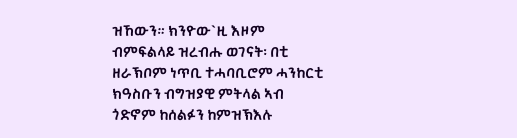ዝኸውን። ክንዮው`ዚ እዞም ብምፍልላይ ዝረብሑ ወገናት፡ በቲ ዘራኽቦም ነጥቢ ተሓባቢሮም ሓንከርቲ ክዓስቡን ብግዝያዊ ምትላል ኣብ ጎድኖም ከሰልፉን ከምዝኽእሉ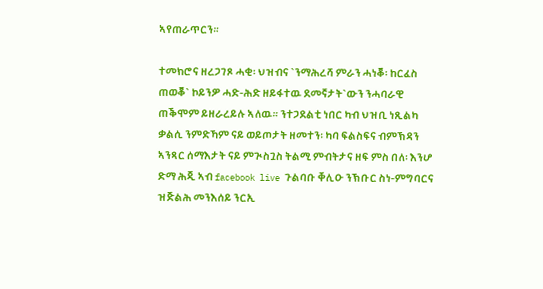ኣየጠራጥርን።

ተመክሮና ዘረጋገጾ ሓቂ፡ ህዝብና `ንማሕረሻ ምራን ሓነቖ፡ ከርፈስ ጠወቖ` ኮይንዎ ሓድ-ሕድ ዘይፋተዉ ደመኛታት`ውን ንሓባራዊ ጠቕሞም ይዘራረይሉ ኣለዉ። ንተጋደልቲ ነበር ካብ ህዝቢ ነጺልካ ቃልሲ ንምድኻም ናይ ወይጦታት ዘመተን፡ ካባ ፍልስፍና ብምኽዳን ኣንጻር ሰማእታት ናይ ምጒስጓስ ትልሚ ምብትታና ዘፍ ምስ በለ፡ እንሆ ድማ ሕጂ ኣብ facebook live ጉልባቡ ቐሊዑ ንኽቡር ስነ-ምግባርና ዝጅልሕ መንእሰይ ንርኢ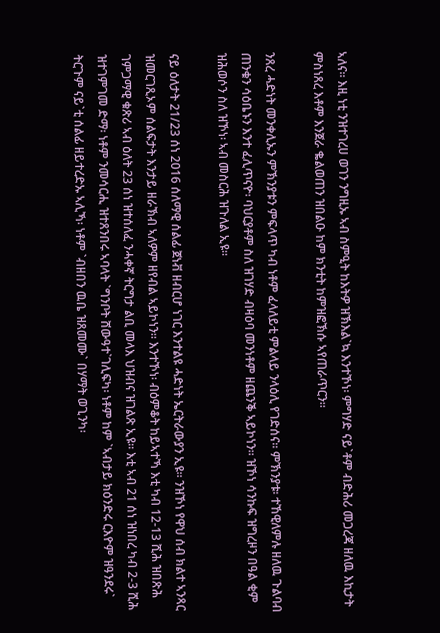ኣለና። እዚ ነቲ ንዝተገረሀ ወገን ንግዚኡ ኣብ ስምዒት ከእትዎ ዝኽእል`ኳ እንተኾነ፡ ምግሃድ ናይ`ቶም ብድሕሪ መጋረጃ ዘለዉ እኪታት ምስነጸረ እቶም እንጀራ ቈልወጠን ዝበልዑ ከም ክንቲት ከምዝፎኽሱ ኣየጠራጥርን።

ንጸረ ሓድነት መንቀሊኡን ምኽንያቱን ምፍላጥ ካብ ነቶም ፈላለይቲ ምልላይ ንላዕሊ የገድሰና። ምኽንያቱ፡ ተኸዊለምሉ ዘለዉ ጉልባብ ጠንቁን ሳዕቤኑን እንተ ፈሊጥናዮ፡ ባህርያቶም ስለ ዝገሃድ ብዛዕባ መንነቶም ዘጨንቕ ኣይኮነን። ዝኾነ ሳንኩፍ ዝግረዞን በዓል ቂም ዝሕወሶን ስለ ዝኾነ፡ ኣብ መስርሕ ዝጉለል ኢዩ።

ናይ ዕለታት 21/23 ሰነ 2016 ሰለማዊ ሰልፊ ጀነቭ ዘብርሆ ነገር እንተልዩ ሓድነት ኤርትራውያን ኢዩ። ንዝኾነ የዋህ ሰብ ክልተ ኣንጻር ዝመርገጺኦም ሰልፍታት እንታይ ዘራኽብ ኣለዎም ዘየብል ኣይኮነን። እንተኾነ፡ ብዕምቆት ከይኣተኻ እቲ ካብ 12-13 ሺሕ ዝበጽሕ ገምጋማዊ ቁጽሪ ኣብ ዕለት 23 ሰነ ዝተሰለፈ ንሓቀኛ ትርግታ ልቢ መላእ ህዝብና ዝገልጽ ኢዩ። እቲ ኣብ 21 ሰነ ዝነበረ ካብ 2-3 ሺሕ ዝተገምገመ ድማ፡ ነቶም ንመሳርሒ ዝተጸንበሩ ኣባላት `ግንቦት ሸውዓተ`ገሊፍካ፡ ነቶም ከም `ኣብታይ ክዕንድሩ ርእዮም ዝዓንደሩ` ትርጉም ናይ`ቲ ሰልፊ ዘይተረድኡ ኣሊኻ፡ ነቶም `ብዘበን ዉቤ ዝጸመሙ` በሃማት ወጊንካ፡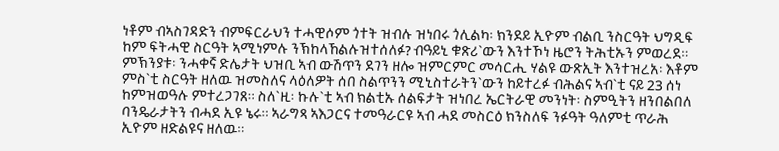ነቶም ብኣስገዳድን ብምፍርራህን ተሓዊሶም ጎተት ዝብሉ ዝነበሩ ጎሊልካ፡ ክንደይ ኢዮም ብልቢ ንስርዓት ህግዲፍ ከም ፍትሓዊ ስርዓት ኣሚነምሉ ንኽከላኸልሉዝተሰለፉ? ብዓይኒ ቁጽሪ`ውን እንተኾነ ዜሮን ትሕቲኡን ምወረደ። ምኽንያቱ፡ ንሓቀኛ ድሌታት ህዝቢ ኣብ ውሽጥን ደገን ዘሎ ዝምርምር መሳርሒ ሃልዩ ውጽኢት እንተዝረአ፡ እቶም ምስ`ቲ ስርዓት ዘለዉ ዝመስለና ላዕለዎት ሰበ ስልጥንን ሚኒስተራትን`ውን ከይተረፉ ብሕልና ኣብ`ቲ ናይ 23 ሰነ ከምዝወዓሉ ምተረጋገጸ። ስለ`ዚ፡ ኩሉ`ቲ ኣብ ክልቲኡ ሰልፍታት ዝነበረ ኤርትራዊ መንነት፡ ስምዒትን ዘንበልበለ ባንዴራታትን ብሓደ ኢዩ ኔሩ። ኣራግጻ ኣእጋርና ተመዓራርዩ ኣብ ሓደ መስርዕ ክንስለፍ ንፉዓት ዓለምቲ ጥራሕ ኢዮም ዘድልዩና ዘለዉ።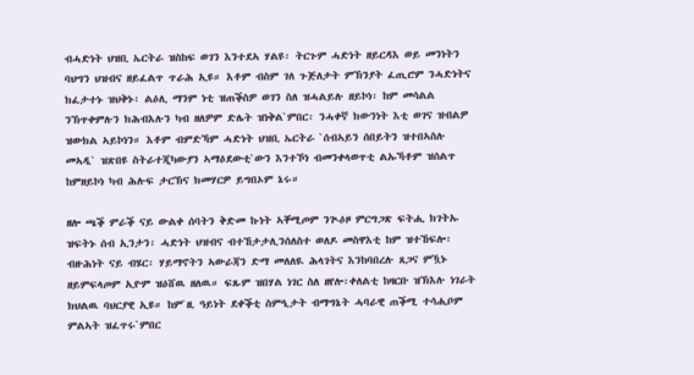ብሓድነት ህዝቢ ኤርትራ ዝስከፍ ወገን እንተደኣ ሃልዩ፡ ትርጉም ሓድነት ዘይርዳእ ወይ መንነትን ባህግን ህዝብና ዘይፈልጥ ጥራሕ ኢዩ። እቶም ብስም ገለ ጉጅለታት ምኽንያት ፈጢሮም ንሓድነትና ክፈታተኑ ዝህቅኑ፡ ልዕሊ ማንም ነቲ ዝጠቕስዎ ወገን ስለ ዝሓልይሉ ዘይኮነ፡ ከም መሳልል ንኽጥቀምሉን ክሕብእሉን ካብ ዘለዎም ድሌት ዝነቅል`ምበር፡ ንሓቀኛ ክውንነት እቲ ወገና ዝብልዎ ዝውክል ኣይኮነን። እቶም ብምድኻም ሓድነት ህዝቢ ኤርትራ `ሰብኣይን ሰበይትን ዝተበኣስሉ መኣዲ` ዝጽበዩ ስትራተጂካውያን ኣማዕደውቲ`ውን እንተኾነ ብመንቀላወጥቲ ልኡኻቶም ዝሰልጥ ከምዘይኮነ ካብ ሕሉፍ ታርኽና ክመሃርዎ ይግበኦም ኔሩ።

ዘሎ ጫቕ ምራቕ ናይ ውልቀ ሰባትን ቅድመ ኩነት ኣቐሚጦም ንጒዕዞ ምርግጋጽ ፍትሒ ክገትኡ ዝፍትኑ ሰብ ኢንታን፡ ሓድነት ህዝብና ብተኸታታሊንሰለስተ ወለዶ መስዋእቲ ከም ዝተኸፍሎ፡ ብዙሕነት ናይ ብሄር፡ ሃይማኖትን ኣውራጃን ድማ መለለዪ ሕላገትና እንከባበረሉ ጸጋና ምዃኑ ዘይምፍላጦም ኢዮም ዝዕሸዉ ዘለዉ። ፍጹም ዝበሃል ነገር ስለ ዘየሎ፡ቀለልቲ ከዛርቡ ዝኽእሉ ነገራት ክህልዉ ባህርያዊ ኢዩ። ከም`ዚ ዓይነት ደቀቕቲ ስምዒታት ብማግኔት ሓባራዊ ጠቕሚ ተሳሒቦም ምልኣት ዝፈጥሩ`ምበር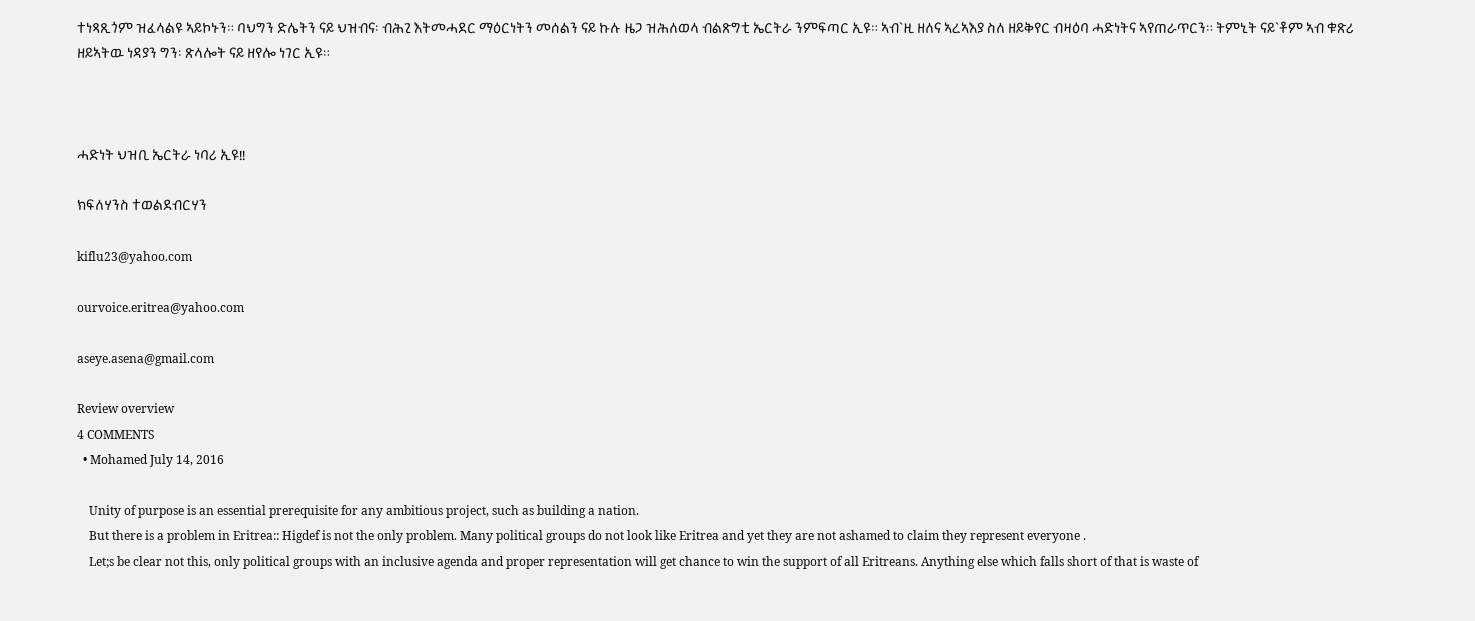ተነጻጺጎም ዝፈላልዩ ኣይኮኑን። ባህግን ድሌትን ናይ ህዝብና፡ ብሕጊ እትመሓደር ማዕርነትን መሰልን ናይ ኩሉ ዜጋ ዝሕለወላ ብልጽግቲ ኤርትራ ንምፍጣር ኢዩ። ኣብ`ዚ ዘለና ኣረኣእያ ስለ ዘይቅየር ብዛዕባ ሓድነትና ኣየጠራጥርን። ትምኒት ናይ`ቶም ኣብ ቁጽሪ ዘይኣትዉ ነዳያን ግን፡ ጽላሎት ናይ ዘየሎ ነገር ኢዩ።



ሓድነት ህዝቢ ኤርትራ ነባሪ ኢዩ!!

ክፍለሃንስ ተወልደብርሃን

kiflu23@yahoo.com

ourvoice.eritrea@yahoo.com

aseye.asena@gmail.com

Review overview
4 COMMENTS
  • Mohamed July 14, 2016

    Unity of purpose is an essential prerequisite for any ambitious project, such as building a nation.
    But there is a problem in Eritrea:: Higdef is not the only problem. Many political groups do not look like Eritrea and yet they are not ashamed to claim they represent everyone .
    Let;s be clear not this, only political groups with an inclusive agenda and proper representation will get chance to win the support of all Eritreans. Anything else which falls short of that is waste of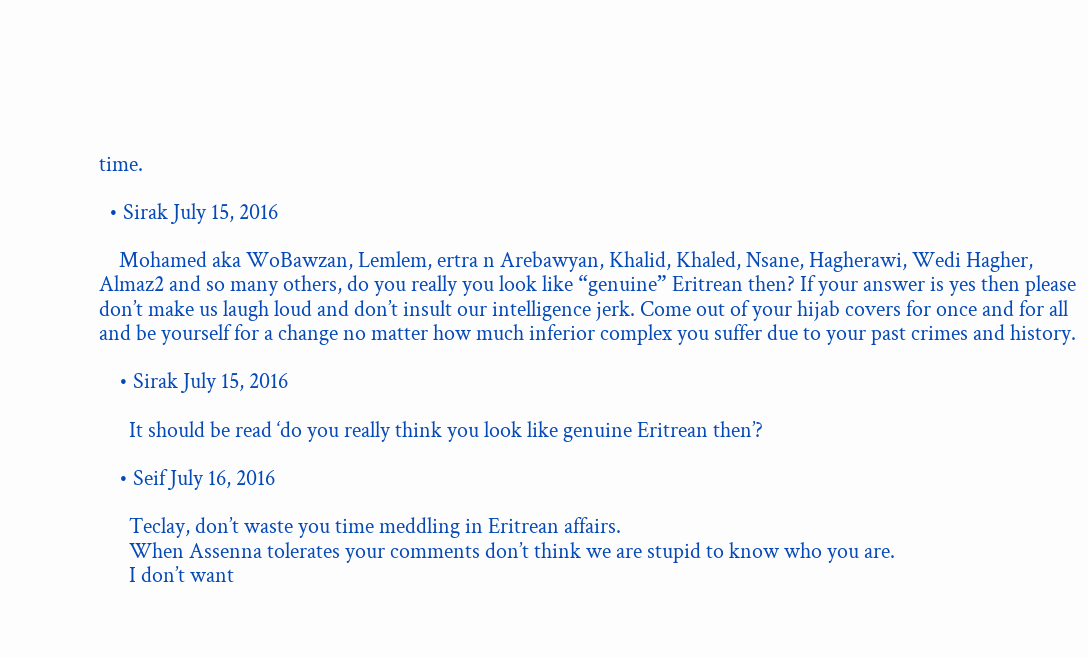time.

  • Sirak July 15, 2016

    Mohamed aka WoBawzan, Lemlem, ertra n Arebawyan, Khalid, Khaled, Nsane, Hagherawi, Wedi Hagher, Almaz2 and so many others, do you really you look like “genuine” Eritrean then? If your answer is yes then please don’t make us laugh loud and don’t insult our intelligence jerk. Come out of your hijab covers for once and for all and be yourself for a change no matter how much inferior complex you suffer due to your past crimes and history.

    • Sirak July 15, 2016

      It should be read ‘do you really think you look like genuine Eritrean then’?

    • Seif July 16, 2016

      Teclay, don’t waste you time meddling in Eritrean affairs.
      When Assenna tolerates your comments don’t think we are stupid to know who you are.
      I don’t want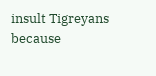insult Tigreyans because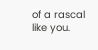of a rascal like you.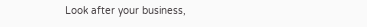Look after your business,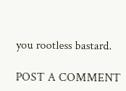you rootless bastard.

POST A COMMENT